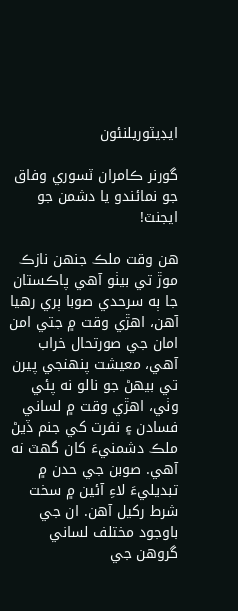ايڊيٽوريلنئون

گورنر ڪامران ٽسوري وفاق جو نمائندو يا دشمن جو ايجنٽ!

هن وقت ملڪ جنهن نازڪ موڙ تي بيٺو آهي پاڪستان جا ٻه سرحدي صوبا ٻري رهيا آهن، اهڙي وقت ۾ جتي امن امان جي صورتحال خراب آهي، معيشت پنهنجي پيرن تي بيهڻ جو نالو نه پئي وٺي، اهڙي وقت ۾ لساني  فسادن ۽ نفرت کي جنم ڏيڻ ملڪ دشمنيءَ کان گهٽ نه آهي. صوبن جي حدن ۾  تبديليءَ لاءِ آئين ۾ سخت شرط رکيل آهن. ان جي باوجود مختلف لساني گروهن جي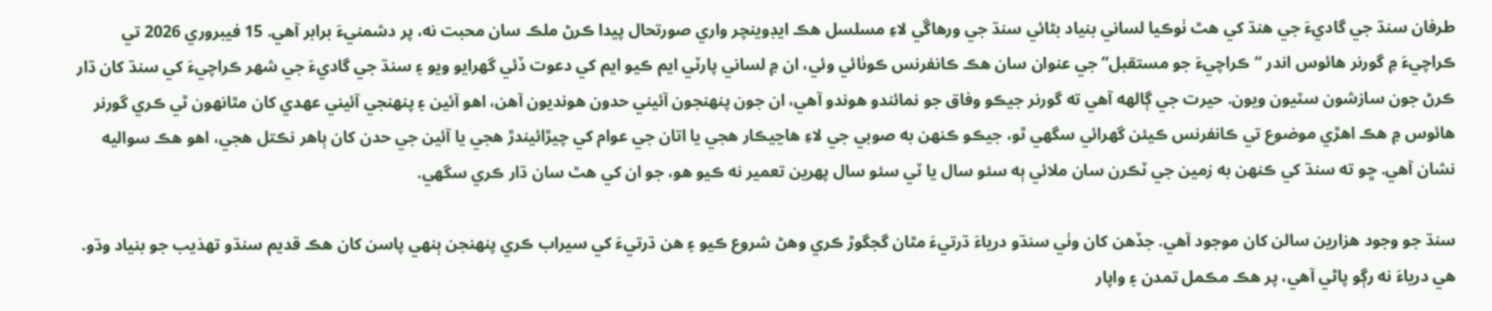طرفان سنڌ جي گاديءَ جي هنڌ کي هٿ ٺوڪيا لساني بنياد بڻائي سنڌ جي ورهاڱي لاءِ مسلسل هڪ ايڊوينچر واري صورتحال پيدا ڪرڻ ملڪ سان محبت نه، پر دشمنيءَ برابر آهي. 15 فيبروري 2026 تي ڪراچيءَ ۾ گورنر هائوس اندر “ڪراچيءَ جو مستقبل” جي عنوان سان هڪ ڪانفرنس ڪوٺائي وئي، ان ۾ لساني پارٽي ايم ڪيو ايم کي دعوت ڏئي گهرايو ويو ۽ سنڌ جي گاديءَ جي شهر ڪراچيءَ کي سنڌ کان ڌار ڪرڻ جون سازشون سٽيون ويون. حيرت جي ڳالهه آهي ته گورنر جيڪو وفاق جو نمائندو هوندو آهي، ان جون پنهنجون آئيني حدون هونديون آهن، اهو آئين ۽ پنهنجي آئيني عهدي کان مٿانهون ٿي ڪري گورنر هائوس ۾ هڪ اهڙي موضوع تي ڪانفرنس ڪيئن گهرائي سگهي ٿو، جيڪو ڪنهن به صوبي جي لاءِ هاڃيڪار هجي يا اتان جي عوام کي چيڙائيندڙ هجي يا آئين جي حدن کان ٻاهر نڪتل هجي، اهو هڪ سواليه نشان آهي. ڇو ته سنڌ کي ڪنهن به زمين جي ٽڪرن سان ملائي ٻه سئو سال يا ٽي سئو سال پهرين تعمير نه ڪيو هو، جو ان کي هٿ سان ڌار ڪري سگهي.

سنڌ جو وجود هزارين سالن کان موجود آهي. جڏهن کان وٺي سنڌو درياءَ ڌرتيءَ مٿان گجگوڙ ڪري وهڻ شروع ڪيو ۽ هن ڌرتيءَ کي سيراب ڪري پنهنجن ٻنهي پاسن کان هڪ قديم سنڌو تهذيب جو بنياد وڌو. هي درياءَ نه رڳو پاڻي آهي، پر هڪ مڪمل تمدن ۽ واپار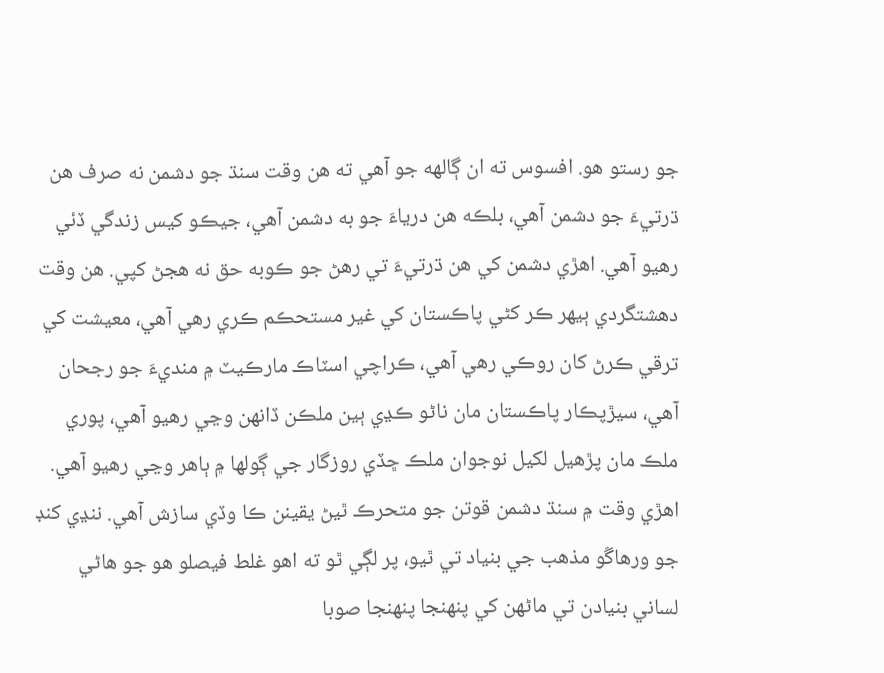جو رستو هو. افسوس ته ان ڳالهه جو آهي ته هن وقت سنڌ جو دشمن نه صرف هن ڌرتيءَ جو دشمن آهي، بلڪه هن درياءَ جو به دشمن آهي، جيڪو کيس زندگي ڏئي رهيو آهي. اهڙي دشمن کي هن ڌرتيءَ تي رهڻ جو ڪوبه حق نه هجڻ کپي. هن وقت دهشتگردي ٻيهر ڪر کڻي پاڪستان کي غير مستحڪم ڪري رهي آهي، معيشت کي ترقي ڪرڻ کان روڪي رهي آهي، ڪراچي اسٽاڪ مارڪيٽ ۾ منديءَ جو رجحان آهي، سيڙپڪار پاڪستان مان ناڻو ڪڍي ٻين ملڪن ڏانهن وڃي رهيو آهي، پوري ملڪ مان پڙهيل لکيل نوجوان ملڪ ڇڏي روزگار جي ڳولها ۾ ٻاهر وڃي رهيو آهي. اهڙي وقت ۾ سنڌ دشمن قوتن جو متحرڪ ٿيڻ يقينن ڪا وڏي سازش آهي. ننڍي کنڊ جو ورهاڱو مذهب جي بنياد تي ٿيو، پر لڳي ٿو ته اهو غلط فيصلو هو جو هاڻي لساني بنيادن تي ماڻهن کي پنهنجا پنهنجا صوبا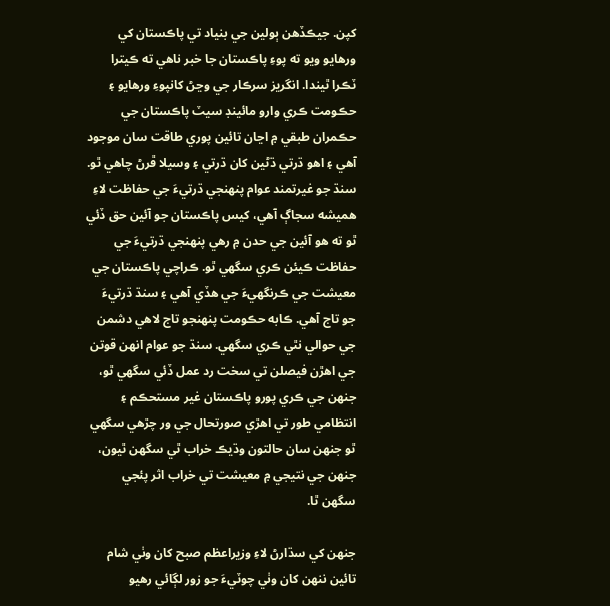کپن. جيڪڏهن ٻولين جي بنياد تي پاڪستان کي ورهايو ويو ته پوءِ پاڪستان جا خبر ناهي ته ڪيترا ٽڪرا ٿيندا. انگريز سرڪار جي وڃڻ کانپوءِ ورهايو ۽ حڪومت ڪري وارو مائينڊ سيٽ پاڪستان جي حڪمران طبقي ۾ اڃان تائين پوري طاقت سان موجود آهي ۽ اهو ڌرتي ڌڻين کان ڌرتي ۽ وسيلا ڦرڻ چاهي ٿو. سنڌ جو غيرتمند عوام پنهنجي ڌرتيءَ جي حفاظت لاءِ هميشه سجاڳ آهي، کيس پاڪستان جو آئين حق ڏئي ٿو ته هو آئين جي حدن ۾ رهي پنهنجي ڌرتيءَ جي حفاظت ڪيئن ڪري سگهي ٿو. ڪراچي پاڪستان جي معيشت جي ڪرنگهيءَ جي هڏي آهي ۽ سنڌ ڌرتيءَ جو تاج آهي. ڪابه حڪومت پنهنجو تاج لاهي دشمن جي حوالي نٿي ڪري سگهي. سنڌ جو عوام انهن قوتن جي اهڙن فيصلن تي سخت رد عمل ڏئي سگهي ٿو، جنهن جي ڪري پورو پاڪستان غير مستحڪم ۽ انتظامي طور تي اهڙي صورتحال جي ور چڙهي سگهي ٿو جنهن سان حالتون وڌيڪ خراب ٿي سگهن ٿيون، جنهن جي نتيجي ۾ معيشت تي خراب اثر پئجي سگهن ٿا.

جنهن کي سڌارڻ لاءِ وزيراعظم صبح کان وٺي شام تائين ننهن کان وٺي چوٽيءَ جو زور لڳائي رهيو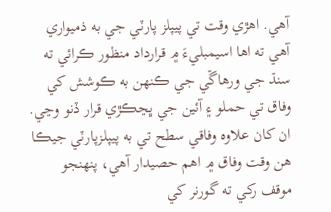آهي. اهڙي وقت تي پيپلز پارٽي جي به ذميواري آهي ته اها اسيمبليءَ ۾ قرارداد منظور ڪرائي ته سنڌ جي ورهاڱي جي ڪنهن به ڪوشش کي وفاق تي حملو ۽ آئين جي ڀڃڪڙي قرار ڏنو وڃي. ان کان علاوه وفاقي سطح تي به پيپلزپارٽي جيڪا هن وقت وفاق ۾ اهم حصيدار آهي، پنهنجو موقف رکي ته گورنر کي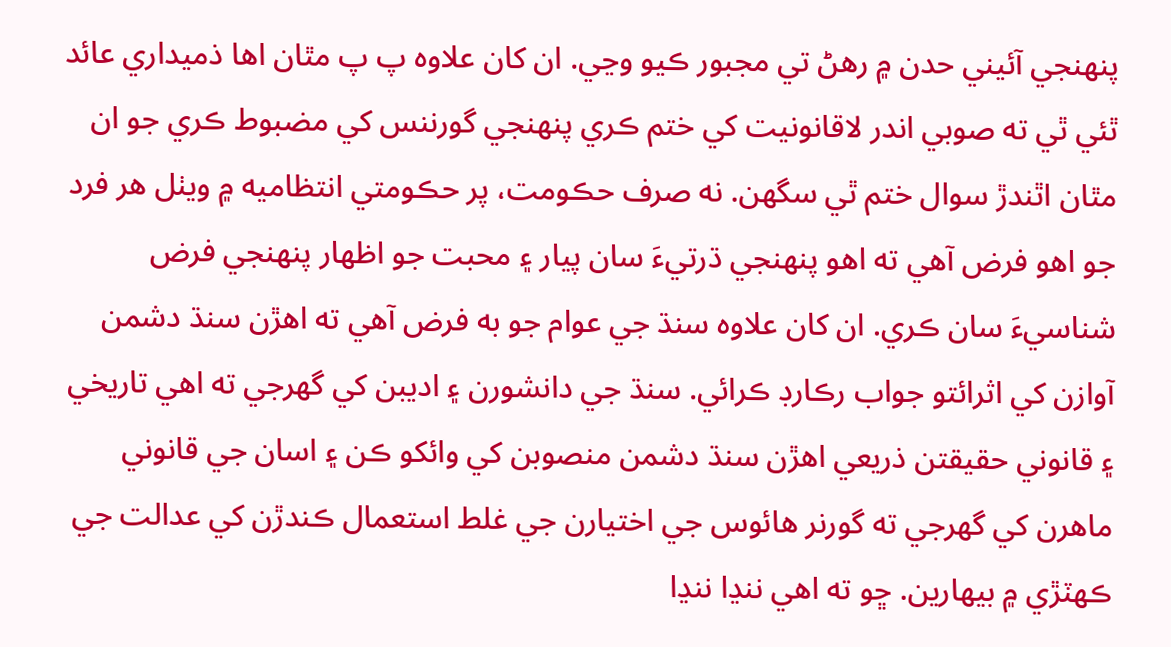پنهنجي آئيني حدن ۾ رهڻ تي مجبور ڪيو وڃي. ان کان علاوه پ پ مٿان اها ذميداري عائد ٿئي ٿي ته صوبي اندر لاقانونيت کي ختم ڪري پنهنجي گورننس کي مضبوط ڪري جو ان مٿان اٿندڙ سوال ختم ٿي سگهن. نه صرف حڪومت، پر حڪومتي انتظاميه ۾ ويٺل هر فرد جو اهو فرض آهي ته اهو پنهنجي ڌرتيءَ سان پيار ۽ محبت جو اظهار پنهنجي فرض شناسيءَ سان ڪري. ان کان علاوه سنڌ جي عوام جو به فرض آهي ته اهڙن سنڌ دشمن آوازن کي اثرائتو جواب رڪارڊ ڪرائي. سنڌ جي دانشورن ۽ اديبن کي گهرجي ته اهي تاريخي ۽ قانوني حقيقتن ذريعي اهڙن سنڌ دشمن منصوبن کي وائکو ڪن ۽ اسان جي قانوني ماهرن کي گهرجي ته گورنر هائوس جي اختيارن جي غلط استعمال ڪندڙن کي عدالت جي ڪهٽڙي ۾ بيهارين. ڇو ته اهي ننڍا ننڍا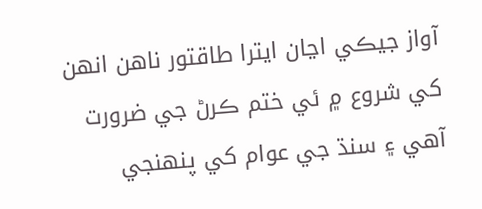آواز جيڪي اڃان ايترا طاقتور ناهن انهن کي شروع ۾ ئي ختم ڪرڻ جي ضرورت آهي ۽ سنڌ جي عوام کي پنهنجي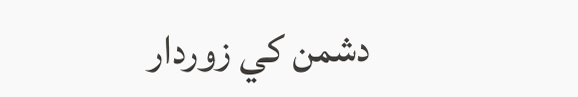دشمن کي زوردار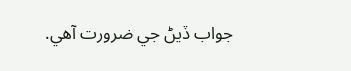جواب ڏيڻ جي ضرورت آهي.